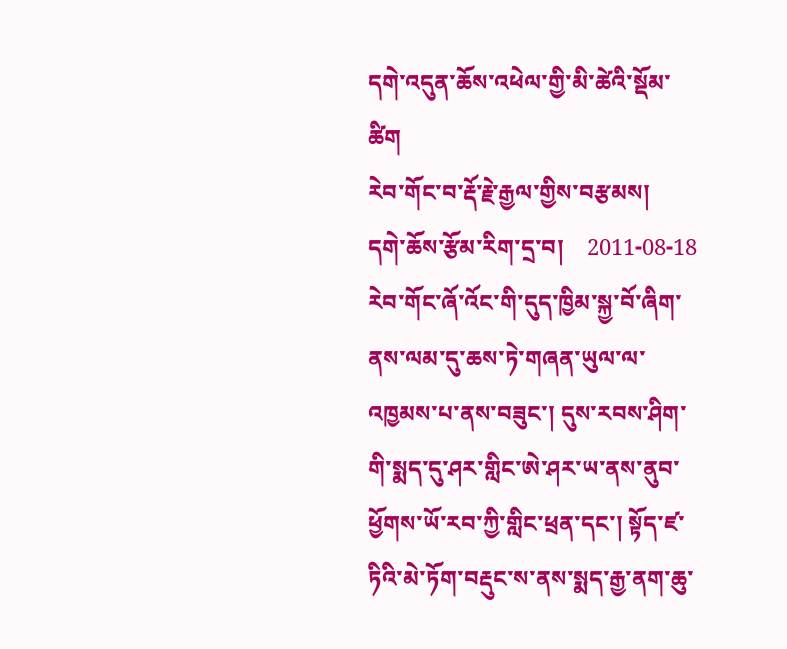དགེ་འདུན་ཆོས་འཕེལ་གྱི་མི་ཚེའི་སྡོམ་ཚིག
རེབ་གོང་བ་རྡོ་རྗེ་རྒྱལ་གྱིས་བརྩམས།    དགེ་ཆོས་རྩོམ་རིག་དྲ་བ།    2011-08-18
རེབ་གོང་ཞོ་འོང་གི་དུད་ཁྱིམ་སྐྱ་བོ་ཞིག་ནས་ལམ་དུ་ཆས་ཏེ་གཞན་ཡུལ་ལ་འཁྱམས་པ་ནས་བཟུང་། དུས་རབས་ཤིག་གི་སྨད་དུ་ཤར་གླིང་ཨེ་ཤར་ཡ་ནས་ནུབ་ཕྱོགས་ཡོ་རབ་ཀྱི་གླིང་ཕྲན་དང་། སྟོད་ཛ་ཏིའི་མེ་ཏོག་བརྡུང་ས་ནས་སྨད་རྒྱ་ནག་ཆུ་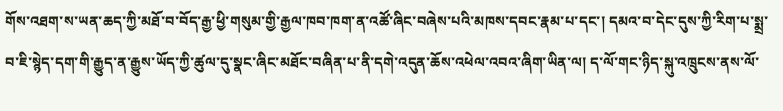གོས་འཐག་ས་ཡན་ཆད་ཀྱི་མཐོ་བ་བོད་རྒྱ་ཕྱི་གསུམ་གྱི་རྒྱལ་ཁབ་ཁག་ན་འཚོ་ཞིང་བཞེས་པའི་མཁས་དབང་རྣམ་པ་དང་། དམའ་བ་དེང་དུས་ཀྱི་རིག་པ་སྨྲ་བ་ཇི་སྙེད་དག་གི་རྒྱུད་ན་རྒྱུས་ཡོད་ཀྱི་ཚུལ་དུ་སྣང་ཞིང་མཐོང་བཞིན་པ་ནི་དགེ་འདུན་ཆོས་འཕེལ་འབའ་ཞིག་ཡིན་ལ། ད་ལོ་གང་ཉིད་སྐུ་འཁྲུངས་ནས་ལོ་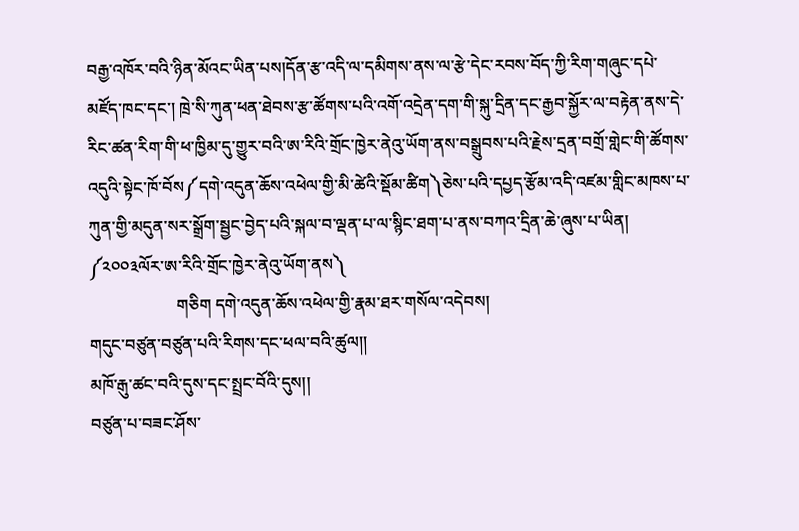བརྒྱ་འཁོར་བའི་ཉིན་མོའང་ཡིན་པས།དོན་རྩ་འདི་ལ་དམིགས་ནས་ལ་རྩེ་དེང་རབས་བོད་ཀྱི་རིག་གཞུང་དཔེ་མཛོད་ཁང་དང་། ཁྲེ་སི་ཀུན་ཕན་ཐེབས་རྩ་ཚོགས་པའི་འགོ་འདྲེན་དག་གི་སྐུ་དྲིན་དང་རྒྱབ་སྐྱོར་ལ་བརྟེན་ནས་དེ་རིང་ཚན་རིག་གི་ཕ་ཁྱིམ་དུ་གྱུར་བའི་ཨ་རིའི་གྲོང་ཁྱེར་ནེའུ་ཡོག་ནས་བསྒྲུབས་པའི་རྗེས་དྲན་བགྲོ་གླེང་གི་ཚོགས་འདུའི་སྟེང་ཁོ་བོས༼དགེ་འདུན་ཆོས་འཕེལ་གྱི་མི་ཚེའི་སྡོམ་ཚིག༽ཅེས་པའི་དཔྱད་རྩོམ་འདི་འཛམ་གླིང་མཁས་པ་ཀུན་གྱི་མདུན་སར་སྒྲོག་སྦྱང་བྱེད་པའི་སྐལ་བ་ལྡན་པ་ལ་སྙིང་ཐག་པ་ནས་བཀའ་དྲིན་ཆེ་ཞུས་པ་ཡིན། ༼༢༠༠༣ལོར་ཨ་རིའི་གྲོང་ཁྱེར་ནེའུ་ཡོག་ནས༽
                     གཅིག དགེ་འདུན་ཆོས་འཕེལ་གྱི་རྣམ་ཐར་གསོལ་འདེབས།
གདུང་བཙུན་བཙུན་པའི་རིགས་དང་ཕལ་བའི་ཚུལ།།
མཁོ་རྒུ་ཚང་བའི་དུས་དང་སྤྲང་བོའི་དུས།།
བཙུན་པ་བཟང་ཤོས་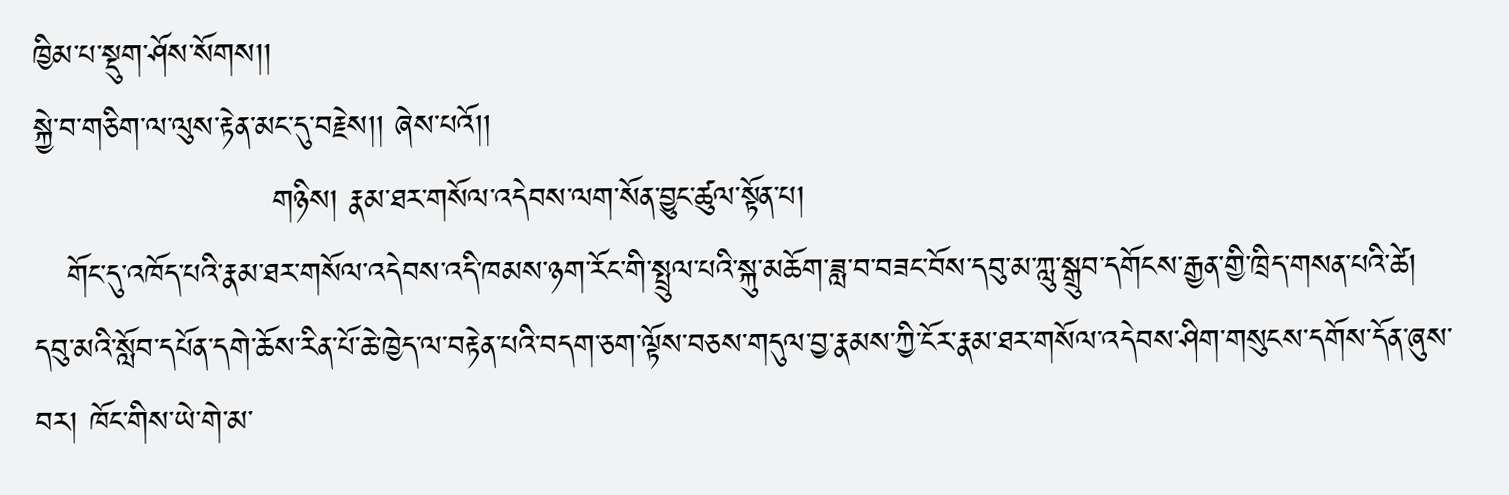ཁྱིམ་པ་སྡུག་ཤོས་སོགས།།
སྐྱེ་བ་གཅིག་ལ་ལུས་རྟེན་མང་དུ་བརྗེས།། ཞེས་པའོ།།
                      གཉིས། རྣམ་ཐར་གསོལ་འདེབས་ལག་སོན་བྱུང་ཚུལ་སྟོན་པ།
   གོང་དུ་འཁོད་པའི་རྣམ་ཐར་གསོལ་འདེབས་འདི་ཁམས་ཉག་རོང་གི་སྤྲུལ་པའི་སྐུ་མཆོག་ཟླ་བ་བཟང་བོས་དབུ་མ་ཀླུ་སྒྲུབ་དགོངས་རྒྱན་གྱི་ཁྲིད་གསན་པའི་ཚེ། དབུ་མའི་སློབ་དཔོན་དགེ་ཆོས་རིན་པོ་ཆེ་ཁྱེད་ལ་བརྟེན་པའི་བདག་ཅག་ལྟོས་བཅས་གདུལ་བྱ་རྣམས་ཀྱི་ངོར་རྣམ་ཐར་གསོལ་འདེབས་ཤིག་གསུངས་དགོས་དོན་ཞུས་བར། ཁོང་གིས་ཡེ་གེ་མ་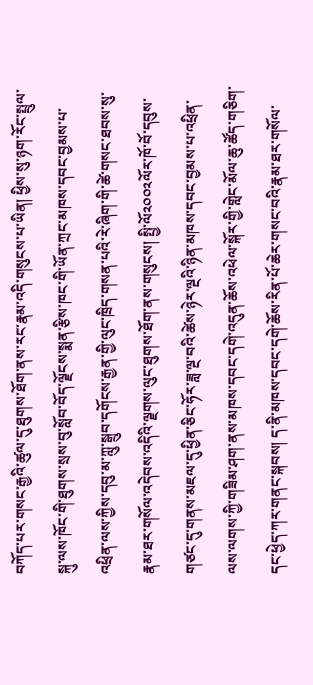བཀོད་པར་གསང་རྒྱའི་ཚུལ་དུ་ཐུགས་ཐོག་ནས་རང་རྣམ་འདི་གསུངས་པ་ཡིན། ཕྱིས་སུ་ཉག་རོང་སྤྲུལ་སྐུ་ལས་ཁོང་གི་ཐུགས་སྲས་བུ་སློབ་བོད་ལྗོངས་སྨན་རྩིས་ཁང་གི་ཡོན་ཀྲང་མཁས་དབང་བྱམས་པ་འཕྲིན་ལས་ཀྱིས་དབུ་མ་ཀླུ་སྒྲུབ་དགོངས་རྒྱན་གྱི་ལུང་ཁྲིད་གསན་པའི་རེ་ཞིག་གི་ཚེ་གསང་ཐབས་སུ་རྣམ་ཐར་གསོལ་འདེབས་འདིའི་ལྗགས་ལུང་ཐུགས་ཐོག་ནས་གསུངས། སྤྱི་ལོ༢༠༠༢ལོར་ཁོ་བོ་དབུས་གཙང་དུ་གནས་མཇལ་དུ་ཕྱིན་ཅིང་ཧོར་ཟླ་ལྔ་བའི་ཚེས་ཉེར་ལྔའི་ཉིན་མཁས་དབང་བྱམས་པ་འཕྲིན་ལས་ལགས་ཀྱི་གཟིམ་ཤག་ནས་མཁས་དབང་དགེ་འདུན་ཆོས་འཕེལ་སྐོར་གྱི་གླེང་མོལ་ཆུ་ཚོད་གཅིག་དང་ཕྱེད་ཀར་གནང་སྐབས། ད་ནི་མཁས་དབང་དགེ་ཆོས་རིན་པོ་ཆེར་གསང་བའི་རྣམ་ཐར་གསོལ་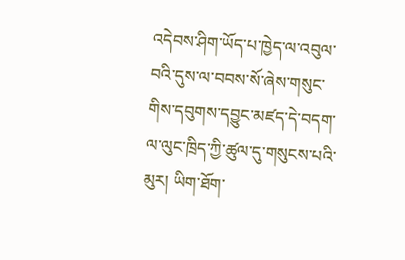འདེབས་ཤིག་ཡོད་པ་ཁྱེད་ལ་འབུལ་བའི་དུས་ལ་བབས་སོ་ཞེས་གསུང་གིས་དབུགས་དབྱུང་མཛད་དེ་བདག་ལ་ལུང་ཁྲིད་ཀྱི་ཚུལ་དུ་གསུངས་པའི་མུར། ཡིག་ཐོག་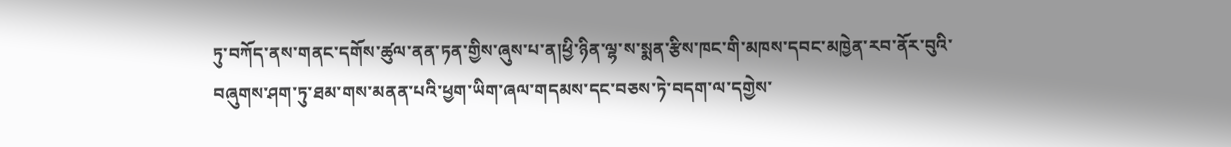ཏུ་བཀོད་ནས་གནང་དགོས་ཚུལ་ནན་ཏན་གྱིས་ཞུས་པ་ན།ཕྱི་ཉིན་ལྷ་ས་སྨན་རྩིས་ཁང་གི་མཁས་དབང་མཁྱེན་རབ་ནོར་བུའི་བཞུགས་ཤག་ཏུ་ཐམ་གས་མནན་པའི་ཕྱག་ཡིག་ཞལ་གདམས་དང་བཅས་ཏེ་བདག་ལ་དགྱེས་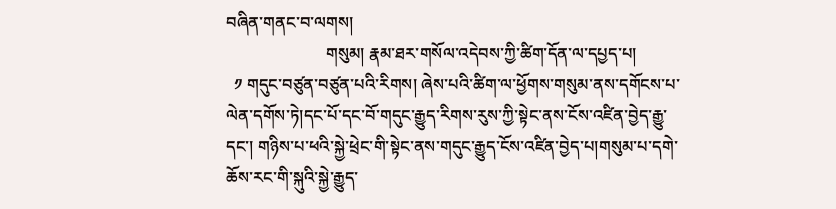བཞིན་གནང་བ་ལགས།
                        གསུམ། རྣམ་ཐར་གསོལ་འདེབས་ཀྱི་ཚིག་དོན་ལ་དཔྱད་པ།
  ༡ གདུང་བཙུན་བཙུན་པའི་རིགས། ཞེས་པའི་ཚིག་ལ་ཕྱོགས་གསུམ་ནས་དགོངས་པ་ལེན་དགོས་ཏེ།དང་པོ་དང་བོ་གདུང་རྒྱུད་རིགས་རུས་ཀྱི་སྟེང་ནས་ངོས་འཛིན་བྱེད་རྒྱུ་དང་། གཉིས་པ་ཕའི་སྐྱེ་ཕྲེང་གི་སྟེང་ནས་གདུང་རྒྱུད་ངོས་འཛིན་བྱེད་པ།གསུམ་པ་དགེ་ཆོས་རང་གི་སྐུའི་སྐྱེ་རྒྱུད་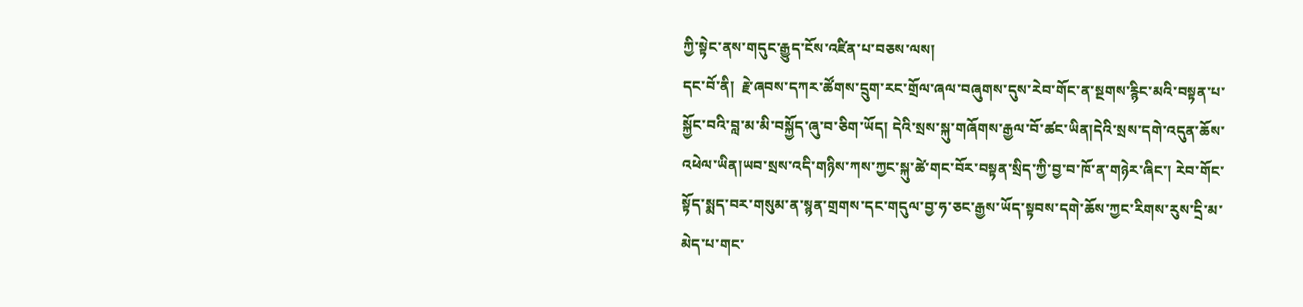ཀྱི་སྟེང་ནས་གདུང་རྒྱུད་ངོས་འཛིན་པ་བཅས་ལས།
དང་བོ་ནི།  རྗེ་ཞབས་དཀར་ཚོགས་དྲུག་རང་གྲོལ་ཞལ་བཞུགས་དུས་རེབ་གོང་ན་སྔགས་རྙིང་མའི་བསྟན་པ་སྐྱོང་བའི་བླ་མ་མི་བསྐྱོད་ཞུ་བ་ཅིག་ཡོད། དེའི་སྲས་སྐུ་གཞོགས་རྒྱལ་བོ་ཚང་ཡིན།དེའི་སྲས་དགེ་འདུན་ཆོས་འཕེལ་ཡིན།ཡབ་སྲས་འདི་གཉིས་ཀས་ཀྱང་སྐུ་ཚེ་གང་བོར་བསྟན་སྲིད་ཀྱི་བྱ་བ་ཁོ་ན་གཉེར་ཞིང་། རེབ་གོང་སྟོད་སྨད་བར་གསུམ་ན་སྙན་གྲགས་དང་གདུལ་བྱ་ཧ་ཅང་རྒྱས་ཡོད་སྟབས་དགེ་ཆོས་ཀྱང་རིགས་རུས་དྲི་མ་མེད་པ་གང་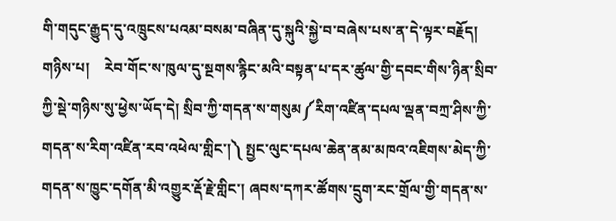གི་གདུང་རྒྱུད་དུ་འཁྲུངས་པའམ་བསམ་བཞིན་དུ་སྐུའི་སྐྱེ་བ་བཞེས་པས་ན་དེ་ལྟར་བརྗོད།
གཉིས་པ།    རེབ་གོང་ས་ཁུལ་དུ་སྔགས་རྙིང་མའི་བསྟན་པ་དར་ཚུལ་གྱི་དབང་གིས་ཉིན་སྲིབ་ཀྱི་སྡེ་གཉིས་སུ་ཕྱེས་ཡོད་དེ། སྲིབ་ཀྱི་གདན་ས་གསུམ༼རིག་འཛིན་དཔལ་ལྡན་བཀྲ་ཤིས་ཀྱི་གདན་ས་རིག་འཛིན་རབ་འཕེལ་གླིང་།༽ སྤྱང་ལུང་དཔལ་ཆེན་ནམ་མཁའ་འཇིགས་མེད་ཀྱི་གདན་ས་ཁྱུང་དགོན་མི་འགྱུར་རྡོ་རྗེ་གླིང་། ཞབས་དཀར་ཚོགས་དྲུག་རང་གྲོལ་གྱི་གདན་ས་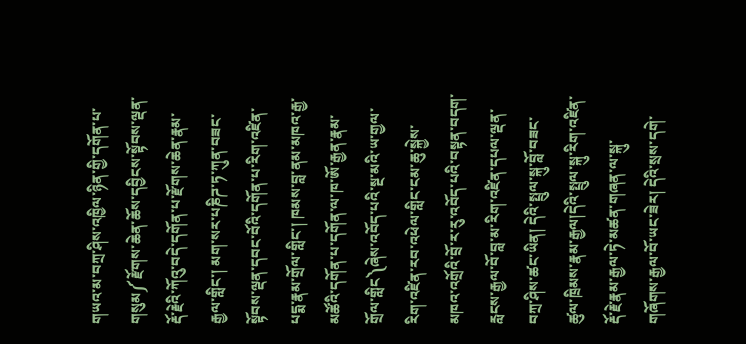གཡའ་མ་བཀྲ་ཤིས་འཁྱིལ་ཉིན་གྱི་དགོན་པ་གསུམ༼རྫོགས་ཆེན་ཆོས་དབྱིངས་སྟོབས་ལྡན་རྡོ་རྗེའི་ཀོའུ་བདེ་དགོན་པ་རྫོགས་ཆེན་རྣམ་རྒྱལ་གླིང་། མག་སར་པཎིཌ་ཏ་ཀུན་བཟང་སྟོབས་ལྡན་དབང་བོའི་དགོན་པ་རིག་འཛིན་པདྨ་རྣམ་གྲོལ་གླིང་། ཁམས་བླ་ནམ་མཁའ་རྒྱ་མཚོའི་དགོན་པ་དགོན་ལ་ཁ་ཨོ་རྒྱན་རྣམ་གྲོལ་གླིང༽ཞེས་འབོད་པའི་སྔ་མའི་ཡ་གྱལ་རིག་འཛིན་རབ་འཕེལ་གླིང་ངམ་ཆུ་སྐྱེས་མཁའ་འགྲོའི་བྲོ་ར་རུ་འབོད་པའི་བསྟན་བདག་རླངས་རྒྱལ་བོ་བླ་མ་རིག་འཛིན་དཔལ་ལྡན་བཀྲ་ཤིས་ཚང་ཡིན། དེའི་སྤྲུལ་སྐུ་བློ་བཟང་ཚུལ་ཁྲིམས་རྣམ་རྒྱལ།དེའི་སྤྲུལ་སྐུ་རིག་འཛིན་རྡོ་རྗེ་རྣམ་རྒྱལ་ཏེ་མཚན་གཞན་ལ་སྐུ་གཞོགས་རྒྱལ་བོ་ཡང་ཟེར། དེའི་སྲས་དགེ་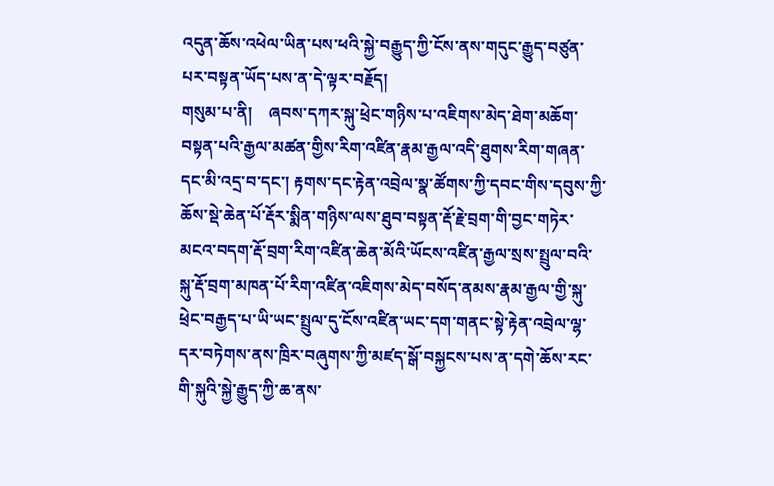འདུན་ཆོས་འཕེལ་ཡིན་པས་ཕའི་སྐྱེ་བརྒྱུད་ཀྱི་ངོས་ནས་གདུང་རྒྱུད་བཙུན་པར་བསྟན་ཡོད་པས་ན་དེ་ལྟར་བརྗོད།
གསུམ་པ་ནི།    ཞབས་དཀར་སྐུ་ཕྲེང་གཉིས་པ་འཇིགས་མེད་ཐེག་མཆོག་བསྟན་པའི་རྒྱལ་མཚན་གྱིས་རིག་འཛིན་རྣམ་རྒྱལ་འདི་ཐུགས་རིག་གཞན་དང་མི་འདྲ་བ་དང་། རྟགས་དང་རྟེན་འབྲེལ་སྣ་ཚོགས་ཀྱི་དབང་གིས་དབུས་ཀྱི་ཆོས་སྡེ་ཆེན་པོ་རྡོར་སྨིན་གཉིས་ལས་ཐུབ་བསྟན་རྡོ་རྗེ་བྲག་གི་བྱང་གཏེར་མངའ་བདག་རྡོ་བྲག་རིག་འཛིན་ཆེན་མོའི་ཡོངས་འཛིན་རྒྱལ་སྲས་སྤྲུལ་བའི་སྐུ་རྡོ་བྲག་མཁན་པོ་རིག་འཛིན་འཇིགས་མེད་བསོད་ནམས་རྣམ་རྒྱལ་གྱི་སྐུ་ཕྲེང་བརྒྱད་པ་ཡི་ཡང་སྤྲུལ་དུ་ངོས་འཛིན་ཡང་དག་གནང་སྟེ་རྟེན་འབྲེལ་ལྷ་དར་བཏེགས་ནས་ཁྲིར་བཞུགས་ཀྱི་མཛད་སྒོ་བསྐྱངས་པས་ན་དགེ་ཆོས་རང་གི་སྐུའི་སྐྱེ་རྒྱུད་ཀྱི་ཆ་ནས་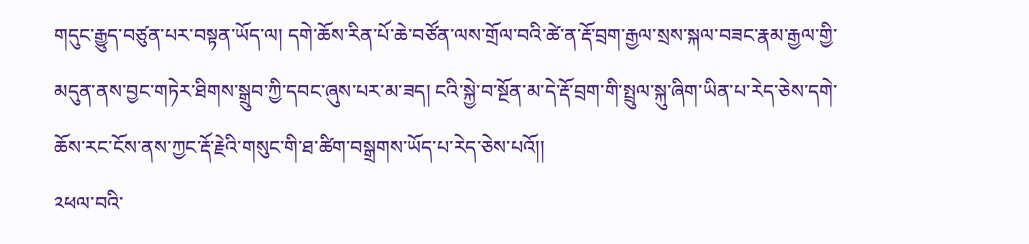གདུང་རྒྱུད་བཙུན་པར་བསྟན་ཡོད་ལ། དགེ་ཆོས་རིན་པོ་ཆེ་བཙོན་ལས་གྲོལ་བའི་ཚེ་ན་རྡོ་བྲག་རྒྱལ་སྲས་སྐལ་བཟང་རྣམ་རྒྱལ་གྱི་མདུན་ནས་བྱང་གཏེར་ཐིགས་སྒྲུབ་ཀྱི་དབང་ཞུས་པར་མ་ཟད། ངའི་སྐྱེ་བ་སྔོན་མ་དེ་རྡོ་བྲག་གི་སྤྲུལ་སྐུ་ཞིག་ཡིན་པ་རེད་ཅེས་དགེ་ཆོས་རང་ངོས་ནས་ཀྱང་རྡོ་རྗེའི་གསུང་གི་ཐ་ཚིག་བསྒྲགས་ཡོད་པ་རེད་ཅེས་པའོ།།
༢ཕལ་བའི་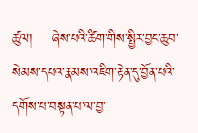ཚུལ།    ཞེས་པའི་ཚིག་གིས་སྤྱིར་བྱང་ཆུབ་སེམས་དཔའ་རྣམས་འཇིག་རྟེན་དུ་བྱོན་པའི་དགོས་པ་བསྟན་པ་ལ་བྱ་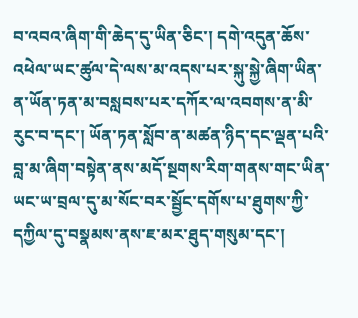བ་འབའ་ཞིག་གི་ཆེད་དུ་ཡིན་ཅིང་། དགེ་འདུན་ཆོས་འཕེལ་ཡང་ཚུལ་དེ་ལས་མ་འདས་པར་སྐུ་སྐྱེ་ཞིག་ཡིན་ན་ཡོན་ཏན་མ་བསླབས་པར་དཀོར་ལ་འབགས་ན་མི་རུང་བ་དང་། ཡོན་ཏན་སློབ་ན་མཚན་ཉིད་དང་ལྡན་པའི་བླ་མ་ཞིག་བསྟེན་ནས་མདོ་སྔགས་རིག་གནས་གང་ཡིན་ཡང་ཡ་བྲལ་དུ་མ་སོང་བར་སྦྱོང་དགོས་པ་ཐུགས་ཀྱི་དཀྱིལ་དུ་བསྣམས་ནས་ཇ་མར་ཐུད་གསུམ་དང་།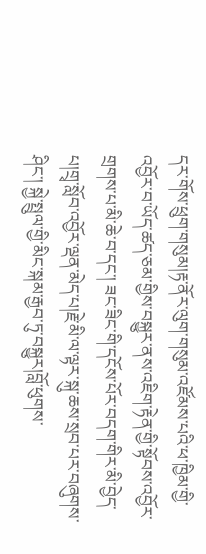དར་གོས་ཕྲུག་གསུམ།རྟ་ནོར་ལུག་གསུམ་འཛོམས་པའི་ཕ་ཁྱིམ་གྱི་འབྱོར་བ་ཡོད་ཚད་ཅམ་གྱིས་བསྐྱུར་ནས་འཇིག་རྟེན་གྱི་སྟོབས་འབྱོར་གྲགས་པ་མི་ཆེ་བ་དང་། ཟང་ཟིང་གི་དངོས་པོར་བདག་གིར་མི་བྱེད་པ།གྲྭ་སློབ་འབྱོར་ལྡན་མེད་པ།རྗེ་མི་ལ་ལྟར་སྐུ་ཆས་སྲབ་པར་བཞུགས་ཤིང་། སྐྱེ་སྤྲུལ་གྱི་མིང་སྐམ་རྒྱབ་ཏུ་བསྐྱུར།བློ་ཕུགས་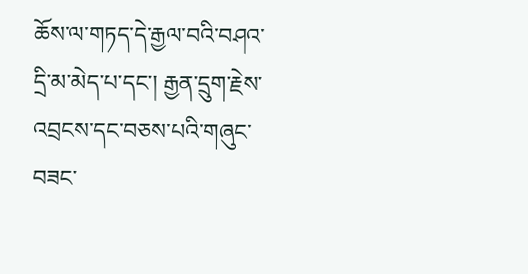ཆོས་ལ་གཏད་དེ་རྒྱལ་བའི་བཤའ་དྲི་མ་མེད་པ་དང་། རྒྱན་དྲུག་རྗེས་འབྲངས་དང་བཅས་པའི་གཞུང་བཟང་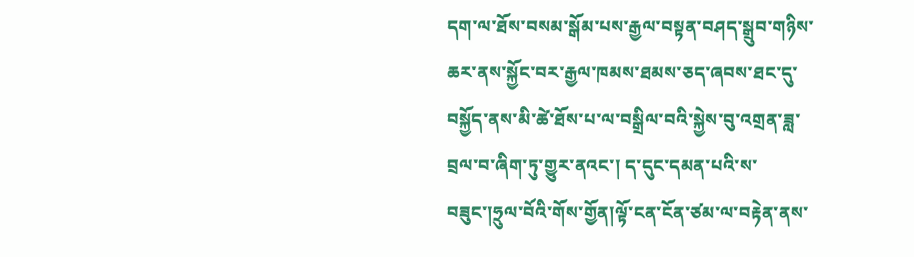དག་ལ་ཐོས་བསམ་སྒོམ་པས་རྒྱལ་བསྟན་བཤད་སྒྲུབ་གཉིས་ཆར་ནས་སྐྱོང་བར་རྒྱལ་ཁམས་ཐམས་ཅད་ཞབས་ཐང་དུ་བསྐྱོད་ནས་མི་ཚེ་ཐོས་པ་ལ་བསྒྲིལ་བའི་སྐྱེས་བུ་འགྲན་ཟླ་བྲལ་བ་ཞིག་ཏུ་གྱུར་ནའང་། ད་དུང་དམན་པའི་ས་བཟུང་།ཧྲུལ་བོའི་གོས་གྱོན།ལྟོ་ངན་ངོན་ཙམ་ལ་བརྟེན་ནས་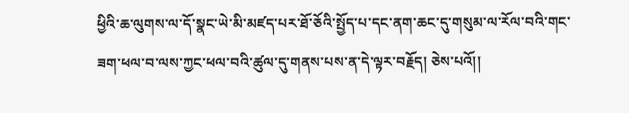ཕྱིའི་ཆ་ལུགས་ལ་དོ་སྣང་ཡེ་མི་མཛད་པར་ཐོ་ཅོའི་སྤྱོད་པ་དང་ནག་ཆང་དུ་གསུམ་ལ་རོལ་བའི་གང་ཟག་ཕལ་བ་ལས་ཀྱང་ཕལ་བའི་ཚུལ་དུ་གནས་པས་ན་དེ་ལྟར་བརྗོད། ཅེས་པའོ།།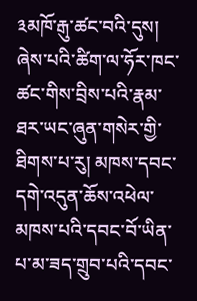༣མཁོ་རྒུ་ཚང་བའི་དུས།   ཞེས་པའི་ཚིག་ལ་ཧོར་ཁང་ཚང་གིས་བྲིས་པའི་རྣམ་ཐར་ཡང་ཞུན་གསེར་གྱི་ཐིགས་པ་རུ། མཁས་དབང་དགེ་འདུན་ཆོས་འཕེལ་མཁས་པའི་དབང་བོ་ཡིན་པ་མ་ཟད་གྲུབ་པའི་དབང་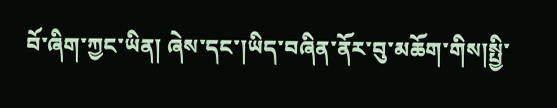བོ་ཞིག་ཀྱང་ཡིན། ཞེས་དང་།ཡིད་བཞིན་ནོར་བུ་མཆོག་གིས།སྤྱི་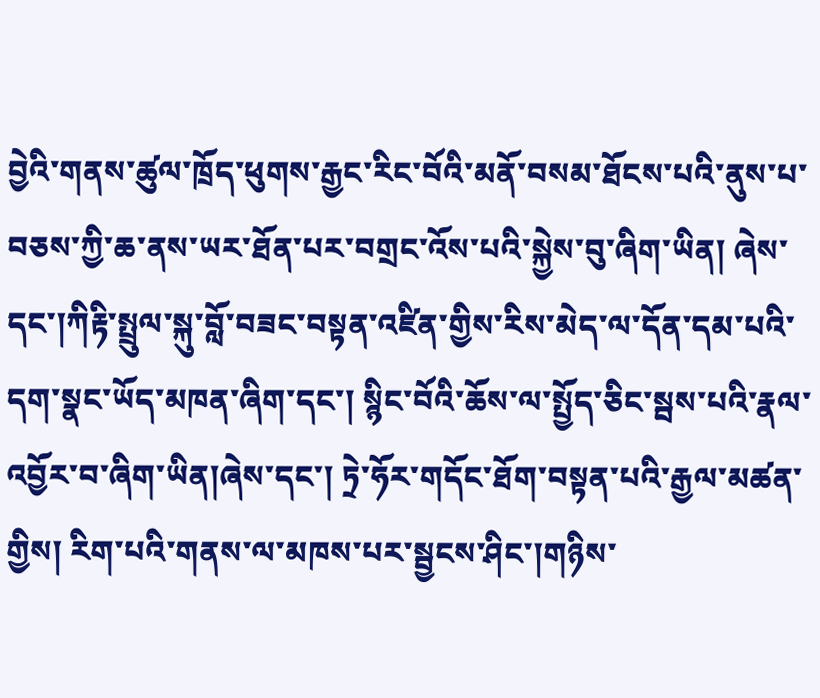བྱེའི་གནས་ཚུལ་ཁྲོད་ཕུགས་རྒྱང་རིང་བོའི་མནོ་བསམ་ཐོངས་པའི་ནུས་པ་བཅས་ཀྱི་ཆ་ནས་ཡར་ཐོན་པར་བགྲང་འོས་པའི་སྐྱེས་བུ་ཞིག་ཡིན། ཞེས་དང་།ཀིརྟི་སྤྲུལ་སྐུ་བློ་བཟང་བསྟན་འཛིན་གྱིས་རིས་མེད་ལ་དོན་དམ་པའི་དག་སྣང་ཡོད་མཁན་ཞིག་དང་། སྙིང་བོའི་ཆོས་ལ་སྤྱོད་ཅིང་སྦས་པའི་རྣལ་འབྱོར་བ་ཞིག་ཡིན།ཞེས་དང་། ཏྲེ་ཧོར་གདོང་ཐོག་བསྟན་པའི་རྒྱལ་མཚན་གྱིས། རིག་པའི་གནས་ལ་མཁས་པར་སྦྱངས་ཤིང་།གཉིས་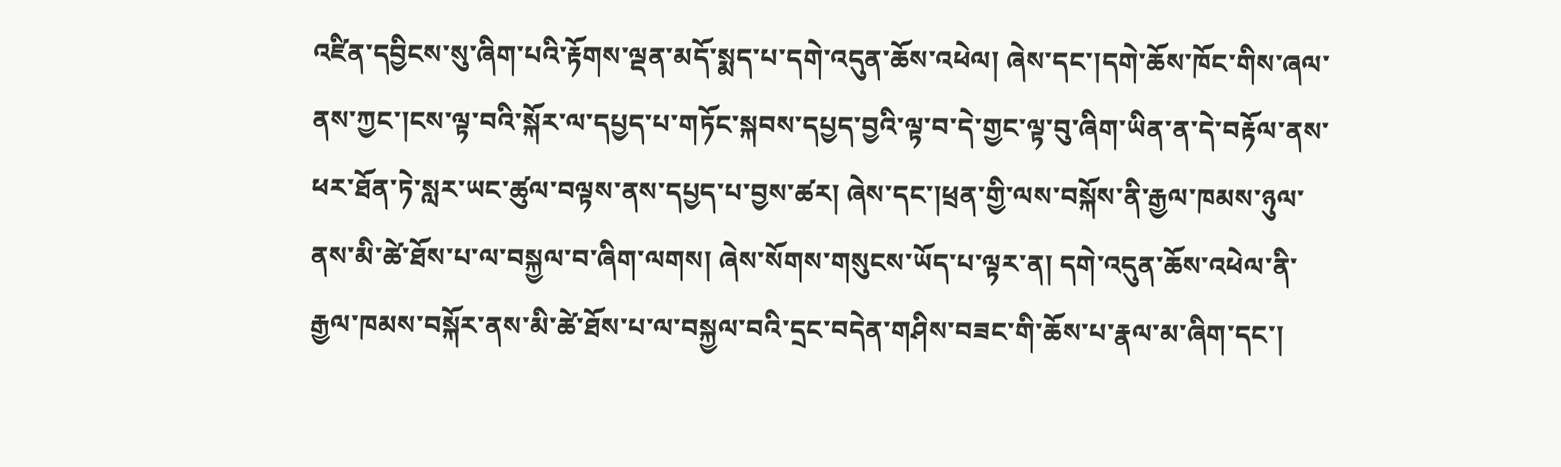འཛིན་དབྱིངས་སུ་ཞིག་པའི་རྟོགས་ལྡན་མདོ་སྨད་པ་དགེ་འདུན་ཆོས་འཕེལ། ཞེས་དང་།དགེ་ཆོས་ཁོང་གིས་ཞལ་ནས་ཀྱང་།ངས་ལྟ་བའི་སྐོར་ལ་དཔྱད་པ་གཏོང་སྐབས་དཔྱད་བྱའི་ལྟ་བ་དེ་གྱང་ལྟ་བུ་ཞིག་ཡིན་ན་དེ་བརྟོལ་ནས་ཕར་ཐོན་ཏེ་སླར་ཡང་ཚུལ་བལྟས་ནས་དཔྱད་པ་བྱས་ཚར། ཞེས་དང་།ཕྲན་གྱི་ལས་བསྐོས་ནི་རྒྱལ་ཁམས་ཉུལ་ནས་མི་ཚེ་ཐོས་པ་ལ་བསྐྱལ་བ་ཞིག་ལགས། ཞེས་སོགས་གསུངས་ཡོད་པ་ལྟར་ན། དགེ་འདུན་ཆོས་འཕེལ་ནི་རྒྱལ་ཁམས་བསྐོར་ནས་མི་ཚེ་ཐོས་པ་ལ་བསྐྱལ་བའི་དྲང་བདེན་གཤིས་བཟང་གི་ཆོས་པ་རྣལ་མ་ཞིག་དང་།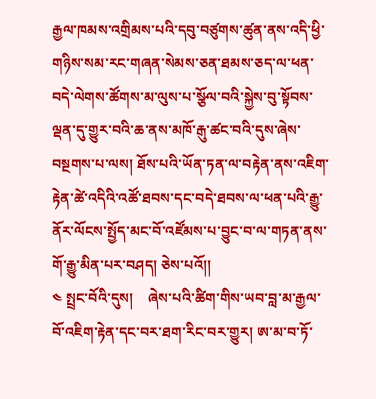རྒྱལ་ཁམས་འགྲིམས་པའི་དབུ་བཙུགས་ཚུན་ནས་འདི་ཕྱི་གཉིས་སམ་རང་གཞན་སེམས་ཅན་ཐམས་ཅད་ལ་ཕན་བདེ་ལེགས་ཚོགས་མ་ལུས་པ་སྩོལ་བའི་སྐྱེས་བུ་སྟོབས་ལྡན་དུ་གྱུར་བའི་ཆ་ནས་མཁོ་རྒུ་ཚང་བའི་དུས་ཞེས་བསྔགས་པ་ལས། ཐོས་པའི་ཡོན་ཏན་ལ་བརྟེན་ནས་འཇིག་རྟེན་ཚེ་འདིའི་འཚོ་ཐབས་དང་བདེ་ཐབས་ལ་ཕན་པའི་རྒྱུ་ནོར་ལོངས་སྤྱོད་མང་བོ་འཛོམས་པ་བྱུང་བ་ལ་གཏན་ནས་གོ་རྒྱུ་མིན་པར་བཤད། ཅེས་པའོ།།
༤ སྤྲང་བོའི་དུས།    ཞེས་པའི་ཚིག་གིས་ཡབ་བླ་མ་རྒྱལ་བོ་འཇིག་རྟེན་དང་བར་ཐག་རིང་བར་གྱུར། ཨ་མ་བ་ཏོ་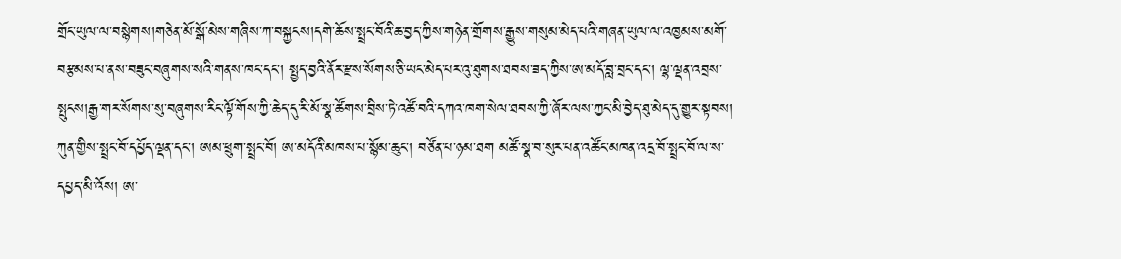གྲོང་ཡུལ་ལ་བསྙེགས།གཅེན་མོ་སྒོ་མེས་གཞིས་ཀ་བསྐྱངས།དགེ་ཆོས་སྤྲང་བོའི་ཆ་བྱད་ཀྱིས་གཉེན་གྲོགས་རྒྱུས་གསུམ་མེད་པའི་གཞན་ཡུལ་ལ་འཁྱམས་མགོ་བརྩམས་པ་ནས་བཟུང་བཞུགས་སའི་གནས་ཁང་དང་། སྤྱད་བྱའི་ནོར་རྫས་སོགས་ཅི་ཡང་མེད་པར་འུ་ཐུགས་ཐབས་ཟད་ཀྱིས་ཨ་མདོ་བླ་བྲང་དང་། ལྷ་ལྡན་འབྲས་སྤུངས།རྒྱ་གར་སོགས་སུ་བཞུགས་རིང་ལྟོ་གོས་ཀྱི་ཆེད་དུ་རི་མོ་སྣ་ཚོགས་བྲིས་ཏེ་འཚོ་བའི་དཀའ་ཁག་སེལ་ཐབས་ཀྱི་ཞོར་ལས་ཀྱང་མི་བྱེད་ཐུ་མེད་དུ་གྱུར་སྟབས། ཀུན་གྱིས་སྤྲང་བོ་དཔྱོད་ལྡན་དང་། ཨམ་ཕྲུག་སྤྲང་བོ། ཨ་མདོའི་མཁས་པ་སྙོམ་ཆུང་། བཙོན་པ་ཉམ་ཐག མཚོ་སྣ་བ་སུར་པན་འཚོང་མཁན་འདྲ་བོ་སྤྲང་བོ་ལ་ས་དཔྱད་མི་འོས། ཨ་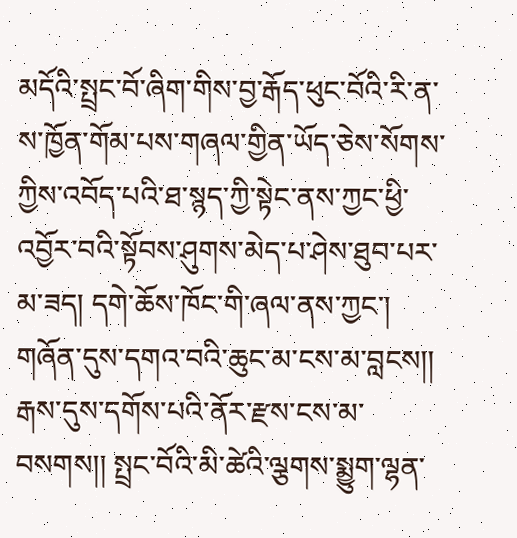མདོའི་སྤྲང་བོ་ཞིག་གིས་བྱ་རྒོད་ཕུང་བོའི་རི་ན་ས་ཁྱོན་གོམ་པས་གཞལ་གྱིན་ཡོད་ཅེས་སོགས་ཀྱིས་འབོད་པའི་ཐ་སྙད་ཀྱི་སྟེང་ནས་ཀྱང་ཕྱི་འབྱོར་བའི་སྟོབས་ཤུགས་མེད་པ་ཤེས་ཐུབ་པར་མ་ཟད། དགེ་ཆོས་ཁོང་གི་ཞལ་ནས་ཀྱང་། གཞོན་དུས་དགའ་བའི་ཆུང་མ་ངས་མ་བླངས།། རྒས་དུས་དགོས་པའི་ནོར་རྫས་ངས་མ་བསགས།། སྤྲང་བོའི་མི་ཚེའི་ལྕགས་སྨྱུག་ལྷན་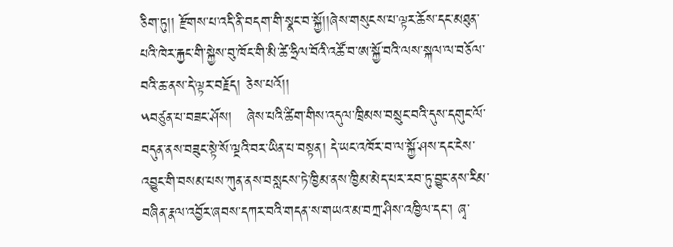ཅིག་ཏུ།། རྫོགས་པ་འདི་ནི་བདག་གི་སྣང་བ་སྐྱོ།།ཞེས་གསུངས་པ་ལྟར་ཆོས་དང་མཐུན་པའི་ཁེར་རྐྱང་གི་སྐྱེས་བུ་ཁོང་གི་མི་ཚེ་ཧྲིལ་བོའི་འཚོ་བ་ཨ་སྐྱོ་བའི་ལས་སྐལ་ལ་བཅོལ་བའི་ཆ་ནས་དེ་ལྟར་བརྗོད། ཅེས་པའོ།།
༥བཙུན་པ་བཟང་ཤོས།   ཞེས་པའི་ཚིག་གིས་འདུལ་ཁྲིམས་བསྲུང་བའི་དུས་དགུང་ལོ་བདུན་ནས་བཟུང་སྟེ་སོ་ལྔའི་བར་ཡིན་པ་བསྟན། དེ་ཡང་འཁོར་བ་ལ་སྐྱོ་ཤས་དང་ངེས་འབྱུང་གི་བསམ་པས་ཀུན་ནས་བསླངས་ཏེ་ཁྱིམ་ནས་ཁྱིམ་མེད་པར་རབ་ཏུ་བྱུང་ནས་རིམ་བཞིན་རྣལ་འབྱོར་ཞབས་དཀར་བའི་གདན་ས་གཡའ་མ་བཀྲ་ཤིས་འཁྱིལ་དང་། ཞྭ་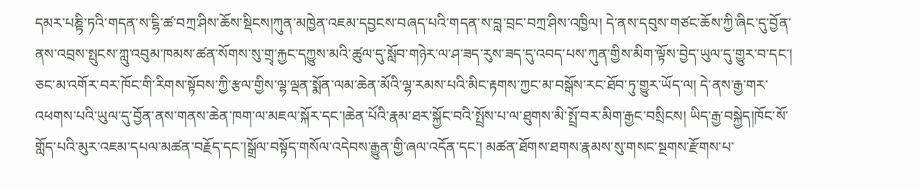དམར་པཎྟི་ཏའི་གདན་ས་ངྷི་ཚ་བཀྲ་ཤིས་ཆོས་སྡིངས།ཀུན་མཁྱེན་འཇམ་དབྱངས་བཞད་པའི་གདན་ས་བླ་བྲང་བཀྲ་ཤིས་འཁྱིལ། དེ་ནས་དབུས་གཙང་ཆོས་ཀྱི་ཞིང་དུ་བྱོན་ནས་འབྲས་སྤུངས་ཀླུ་འབུམ་ཁམས་ཚན་སོགས་སུ་གྲྭ་རྐྱང་དཀྱུས་མའི་ཚུལ་དུ་སློབ་གཉེར་ལ་ཤ་ཟད་རུས་ཟད་དུ་འབད་པས་ཀུན་གྱིས་མིག་ལྟོས་བྱེད་ཡུལ་དུ་གྱུར་བ་དང་། ཅང་མ་འགོར་བར་ཁོང་གི་རིགས་སྟོབས་ཀྱི་རྩལ་གྱིས་ལྷ་ལྡན་སྨོན་ལམ་ཆེན་མོའི་ལྷ་རམས་པའི་མིང་རྟགས་ཀྱང་མ་བསྒོས་རང་ཐོབ་ཏུ་གྱུར་ཡོད་ལ། དེ་ནས་རྒྱ་གར་འཕགས་པའི་ཡུལ་དུ་བྱོན་ནས་གནས་ཆེན་ཁག་ལ་མཇལ་སྐོར་དང་།ཆེན་པོའི་རྣམ་ཐར་སྐྱོང་བའི་སྤྲོས་པ་ལ་ཐུགས་མི་སྤྲོ་བར་མིག་རྒྱང་བསྲིངས། ཡིད་རྒྱ་བསྐྱེད།ཁོང་སོ་གློད་པའི་མུར་འཇམ་དཔལ་མཚན་བརྗོད་དང་།སྒྲོལ་བསྟོད་གསོལ་འདེབས་རྒྱུན་གྱི་ཞལ་འདོན་དང་། མཚན་ཐོགས་ཐགས་རྣམས་སུ་གསང་སྔགས་རྫོགས་པ་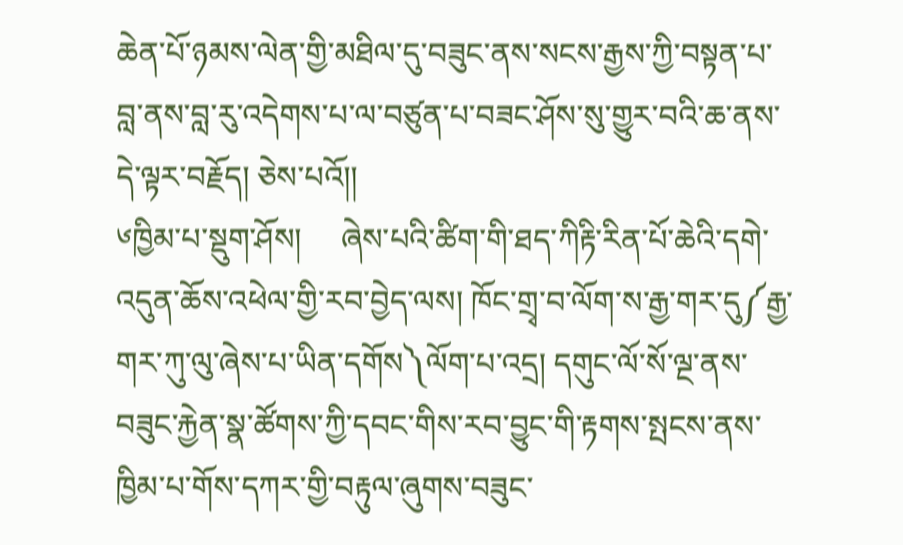ཆེན་པོ་ཉམས་ལེན་གྱི་མཐིལ་དུ་བཟུང་ནས་སངས་རྒྱས་ཀྱི་བསྟན་པ་བླ་ནས་བླ་རུ་འདེགས་པ་ལ་བཙུན་པ་བཟང་ཤོས་སུ་གྱུར་བའི་ཆ་ནས་དེ་ལྟར་བརྗོད། ཅེས་པའོ།།
༦ཁྱིམ་པ་སྡུག་ཤོས།     ཞེས་པའི་ཚིག་གི་ཐད་ཀིརྟི་རིན་པོ་ཆེའི་དགེ་འདུན་ཆོས་འཕེལ་གྱི་རབ་བྱེད་ལས། ཁོང་གྲྭ་བ་ལོག་ས་རྒྱ་གར་དུ༼རྒྱ་གར་ཀུ་ལུ་ཞེས་པ་ཡིན་དགོས༽ལོག་པ་འདྲ། དགུང་ལོ་སོ་ལྔ་ནས་བཟུང་རྐྱེན་སྣ་ཚོགས་ཀྱི་དབང་གིས་རབ་བྱུང་གི་རྟགས་སྤངས་ནས་ཁྱིམ་པ་གོས་དཀར་གྱི་བརྟུལ་ཞུགས་བཟུང་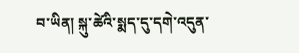བ་ཡིན། སྐུ་ཚེའི་སྨད་དུ་དགེ་འདུན་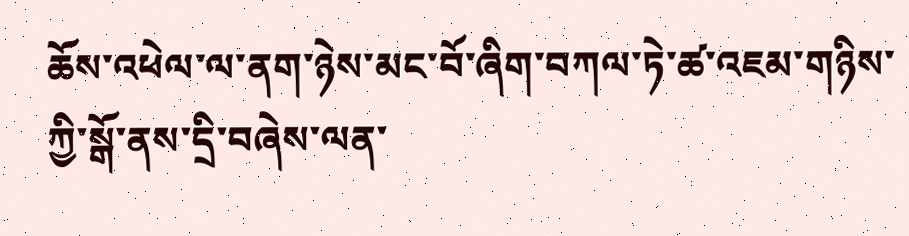ཆོས་འཕེལ་ལ་ནག་ཉེས་མང་བོ་ཞིག་བཀལ་ཏེ་ཚ་འཇམ་གཉིས་ཀྱི་སྒོ་ནས་དྲི་བཞེས་ལན་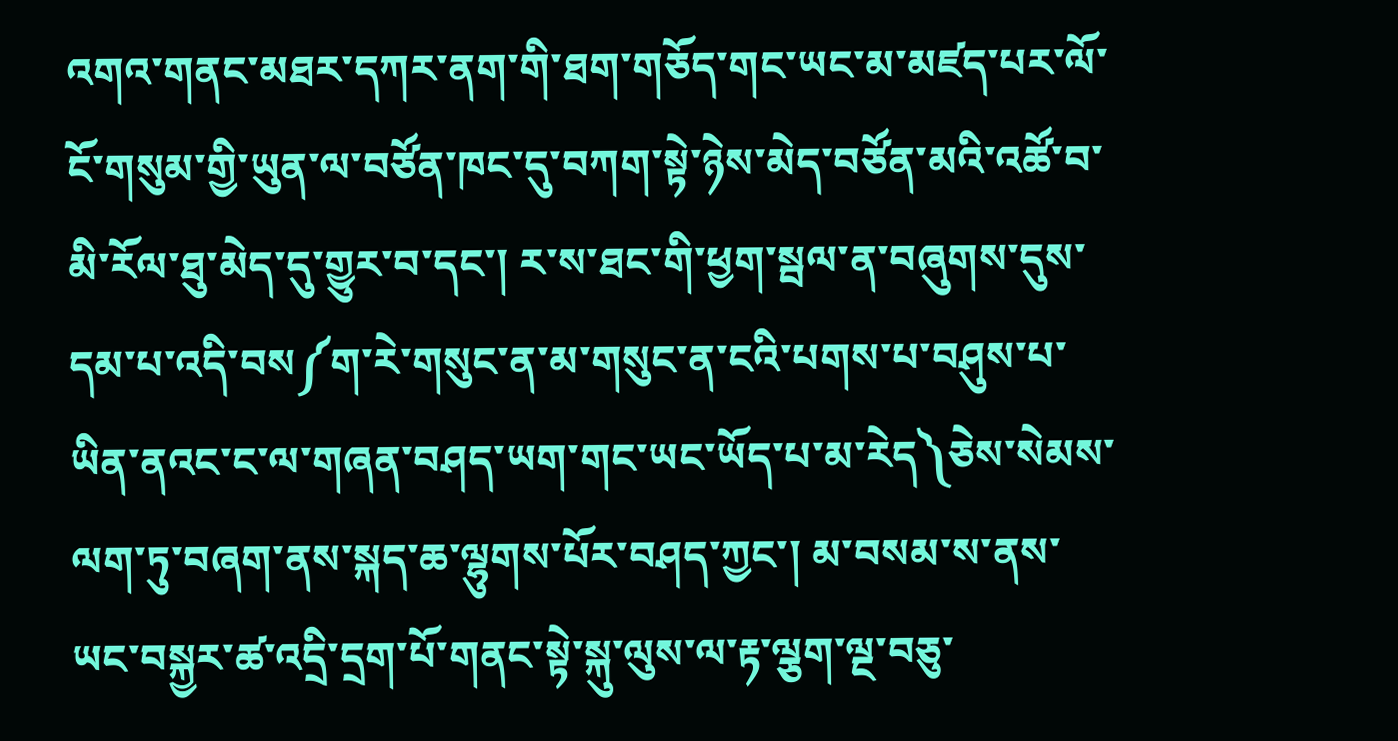འགའ་གནང་མཐར་དཀར་ནག་གི་ཐག་གཅོད་གང་ཡང་མ་མཛད་པར་ལོ་ངོ་གསུམ་གྱི་ཡུན་ལ་བཙོན་ཁང་དུ་བཀག་སྟེ་ཉེས་མེད་བཙོན་མའི་འཚོ་བ་མི་རོལ་ཐུ་མེད་དུ་གྱུར་བ་དང་། ར་ས་ཐང་གི་ཕྱག་སྦལ་ན་བཞུགས་དུས་དམ་པ་འདི་བས༼ག་རེ་གསུང་ན་མ་གསུང་ན་ངའི་པགས་པ་བཤུས་པ་ཡིན་ནའང་ང་ལ་གཞན་བཤད་ཡག་གང་ཡང་ཡོད་པ་མ་རེད༽ཅེས་སེམས་ལག་ཏུ་བཞག་ནས་སྐད་ཆ་ལྷུགས་པོར་བཤད་ཀྱང་། མ་བསམ་ས་ནས་ཡང་བསྐྱར་ཚ་འདྲི་དྲག་པོ་གནང་སྟེ་སྐུ་ལུས་ལ་རྟ་ལྕག་ལྔ་བཅུ་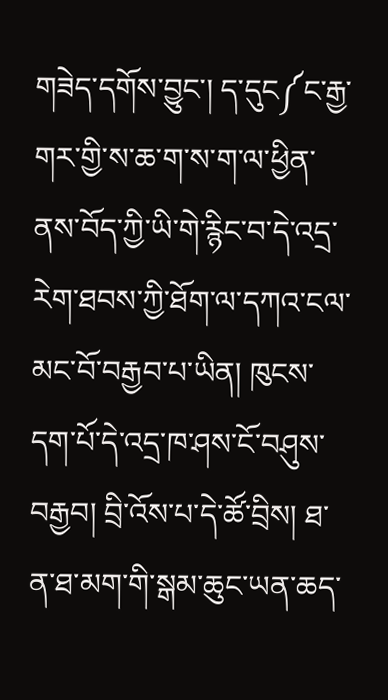གཟེད་དགོས་བྱུང་། ད་དུང༼ང་རྒྱ་གར་གྱི་ས་ཆ་ག་ས་ག་ལ་ཕྱིན་ནས་བོད་ཀྱི་ཡི་གེ་རྙིང་བ་དེ་འདྲ་རེག་ཐབས་ཀྱི་ཐོག་ལ་དཀའ་ངལ་མང་བོ་བརྒྱབ་པ་ཡིན། ཁུངས་དག་པོ་དེ་འདྲ་ཁ་ཤས་ངོ་བཤུས་བརྒྱབ། བྲི་འོས་པ་དེ་ཚོ་བྲིས། ཐ་ན་ཐ་མག་གི་སྒམ་ཆུང་ཡན་ཆད་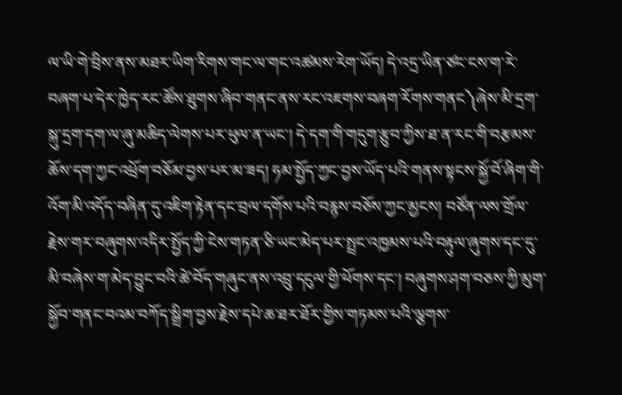ལ་ཡི་གེ་བྲིས་ནས་མཐར་ཡིག་རིགས་གང་ལ་གང་འཚམས་རེག་ཡོད། དེ་འདྲ་ཡིན་ཙང་ངས་ག་རེ་བཞག་པ་དེར་ཁྱེད་རང་ཚོས་ཐུགས་ཞིབ་གནང་ནས་རང་འཇགས་བཞག་རོགས་གནང༽ཞེས་མི་དྲག་སྐུ་དྲག་དག་ལ་ཞུ་མཆིད་ལེགས་པར་ཕུལ་ན་ཡང་། དེ་དག་གི་གདུག་རྩུབ་ཀྱིས་ཐ་ན་རང་གི་བརྩམས་ཆོས་དག་ཀྱང་འཕྲོག་བཅོམ་བྱས་པར་མ་ཟད། ཧམ་སྤྱོད་ཀྱང་བྱས་ཡོད་པའི་གནས་སྟངས་སྐྱོ་བོ་ཞིག་གི་འོག་མི་འདོད་བཞིན་དུ་འཇིག་རྟེན་དང་བྲལ་དགོས་པའི་བརྙས་བཅོས་ཀྱང་མྱངས། བཙོན་ལས་གྲོལ་རྗེས་གར་བཞུགས་འདིར་སྤྱོད་ཀྱི་ངེས་གཏན་ཅི་ཡང་མེད་པར་སྤྲང་འཁྱམས་པའི་བརྟུལ་ཞུགས་དང་དུ་མི་བཞེས་ག་མེད་བྱུང་བའི་ཚེ་བོད་གཞུང་ནས་འབྲུ་དངུལ་གྱི་ཕོགས་དང་། བཞུགས་ཤག་བཅས་ཀྱི་མུག་སྐྱོབ་གནང་བའམ་བཀོད་སྒྲིག་བྱས་རྗེས་དཔེ་ཆ་ཐར་ཐོར་གྱིས་གཏམས་པའི་ལྕགས་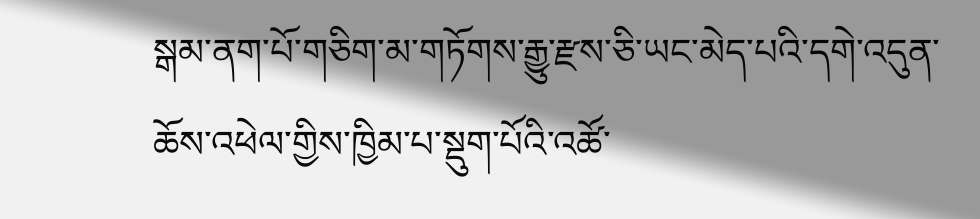སྒམ་ནག་པོ་གཅིག་མ་གཏོགས་རྒྱུ་རྫས་ཅི་ཡང་མེད་པའི་དགེ་འདུན་ཆོས་འཕེལ་གྱིས་ཁྱིམ་པ་སྡུག་པོའི་འཚོ་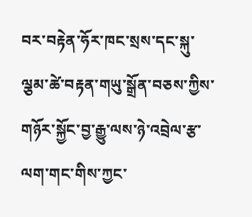བར་བརྟེན་ཧོར་ཁང་སྲས་དང་སྐུ་ལྕམ་ཚེ་བརྟན་གཡུ་སྒྲོན་བཅས་ཀྱིས་གཉོར་སྐྱོང་བྱ་རྒྱུ་ལས་ཉེ་འབྲེལ་རྩ་ལག་གང་གིས་ཀྱང་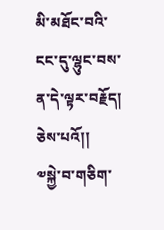མི་མཐོང་བའི་ངང་དུ་ལྷུང་བས་ན་དེ་ལྟར་བརྗོད། ཅེས་པའོ།།
༧སྐྱེ་བ་གཅིག་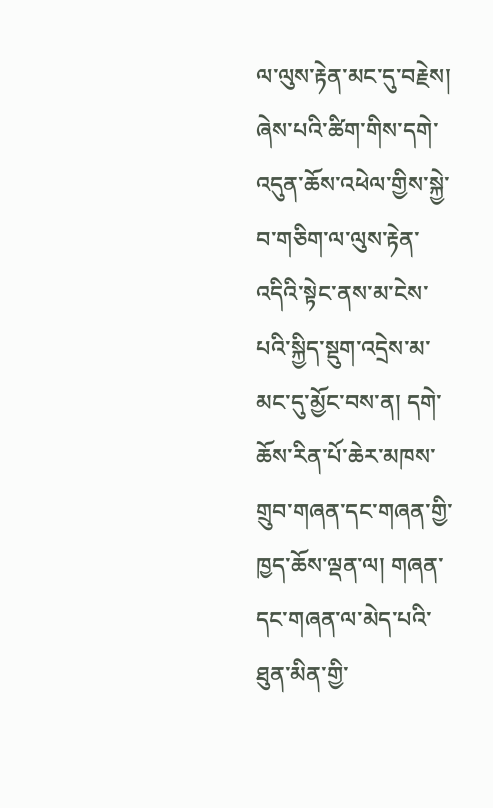ལ་ལུས་རྟེན་མང་དུ་བརྗེས།  ཞེས་པའི་ཚིག་གིས་དགེ་འདུན་ཆོས་འཕེལ་གྱིས་སྐྱེ་བ་གཅིག་ལ་ལུས་རྟེན་འདིའི་སྟེང་ནས་མ་ངེས་པའི་སྐྱིད་སྡུག་འདྲེས་མ་མང་དུ་མྱོང་བས་ན། དགེ་ཆོས་རིན་པོ་ཆེར་མཁས་གྲུབ་གཞན་དང་གཞན་གྱི་ཁྱད་ཆོས་ལྡན་ལ། གཞན་དང་གཞན་ལ་མེད་པའི་ཐུན་མིན་གྱི་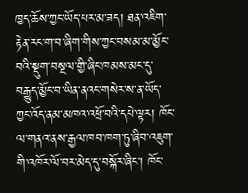ཁྱད་ཆོས་ཀྱང་ཡོད་པར་མ་ཟད། ཐན་འཇིག་རྟེན་རང་ག་བ་ཞིག་གིས་ཀྱང་བསམ་མ་མྱོང་བའི་སྡུག་བསྔལ་གྱི་ཞིང་ཁམས་མང་དུ་བརྒྱུད་མྱོང་བ་ཡིན་ནའང་གསེར་ས་ན་ཡོད་ཀྱང་འོད་ནམ་མཁའ་འཕྲོ་བའི་དཔེ་ལྟར། ཁོང་ལ་གནའ་ནས་རྒྱལ་ཁབ་ཁག་ཏུ་ཞིབ་འཇུག་གི་འཁོར་ལོ་བར་མེད་དུ་བསྐོར་ཞིང་། ཁོང་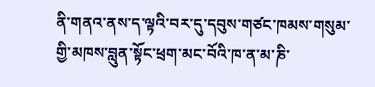ནི་གནའ་ནས་ད་ལྟའི་བར་དུ་དབུས་གཙང་ཁམས་གསུམ་གྱི་མཁས་བླུན་སྟོང་ཕྲག་མང་བོའི་ཁ་ན་མ་ཎི་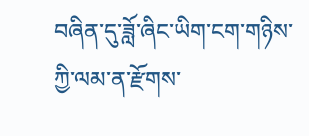བཞིན་དུ་ཟློ་ཞིང་ཡིག་ངག་གཉིས་ཀྱི་ལམ་ན་རྫོགས་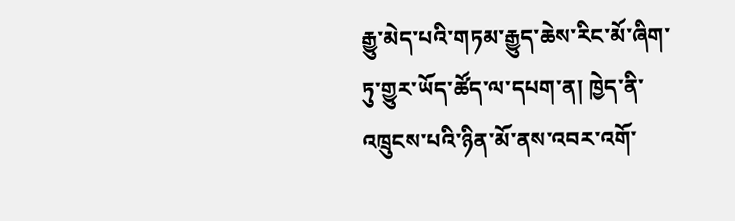རྒྱུ་མེད་པའི་གཏམ་རྒྱུད་ཆེས་རིང་མོ་ཞིག་ཏུ་གྱུར་ཡོད་ཚོད་ལ་དཔག་ན། ཁྱེད་ནི་འཁྲུངས་པའི་ཉིན་མོ་ནས་འབར་འགོ་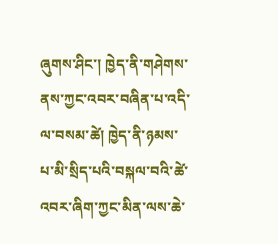ཞུགས་ཤིང་། ཁྱེད་ནི་གཤེགས་ནས་ཀྱང་འབར་བཞིན་པ་འདི་ལ་བསམ་ཚེ། ཁྱེད་ནི་ཉམས་པ་མི་སྲིད་པའི་བསྐལ་བའི་ཚེ་འབར་ཞིག་ཀྱང་མིན་ལས་ཆེ་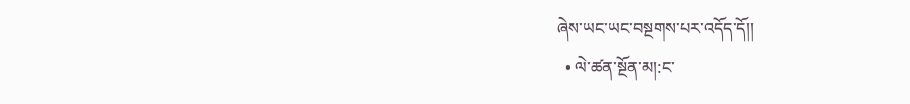ཞེས་ཡང་ཡང་བསྔགས་པར་འདོད་དོ།།
  • ལེ་ཚན་སྔོན་མ།:ང་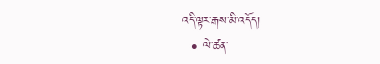འདི་ལྟར་རྒས་མི་འདོད།
  • ལེ་ཚན་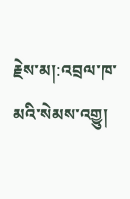རྗེས་མ།:འབྲལ་ཁ་མའི་སེམས་འགྱུ།